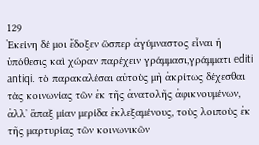129
Ἐκείνη δέ μοι ἔδοξεν ὥσπερ ἀγύμναστος εἶναι ἡ ὑπόθεσις καὶ χώραν παρέχειν γράμμασι,γράμματι editi antiqi. τὸ παρακαλέσαι αὐτοὺς μὴ ἀκρίτως δέχεσθαι τὰς κοινωνίας τῶν ἐκ τῆς ἀνατολῆς ἀφικνουμένων, ἀλλʼ ἅπαξ μίαν μερίδα ἐκλεξαμένους, τοὺς λοιποὺς ἐκ τῆς μαρτυρίας τῶν κοινωνικῶν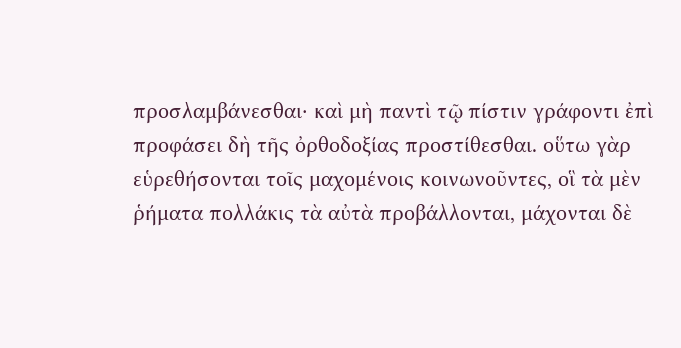προσλαμβάνεσθαι· καὶ μὴ παντὶ τῷ πίστιν γράφοντι ἐπὶ προφάσει δὴ τῆς ὀρθοδοξίας προστίθεσθαι. οὕτω γὰρ εὑρεθήσονται τοῖς μαχομένοις κοινωνοῦντες, οἳ τὰ μὲν ῥήματα πολλάκις τὰ αὐτὰ προβάλλονται, μάχονται δὲ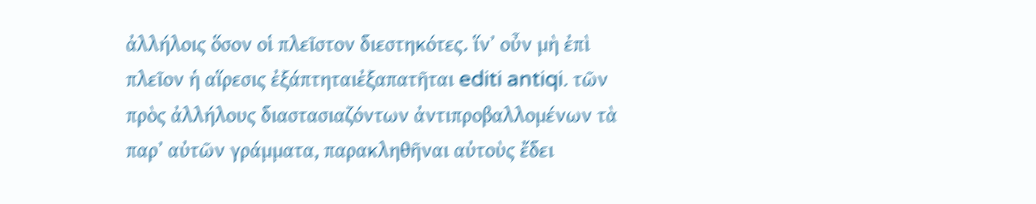ἀλλήλοις ὅσον οἱ πλεῖστον διεστηκότες. ἵνʼ οὖν μὴ ἐπὶ πλεῖον ἡ αἵρεσις ἐξάπτηταιἐξαπατῆται editi antiqi. τῶν πρὸς ἀλλήλους διαστασιαζόντων ἀντιπροβαλλομένων τὰ παρʼ αὐτῶν γράμματα, παρακληθῆναι αὐτοὺς ἔδει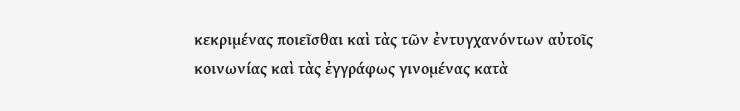κεκριμένας ποιεῖσθαι καὶ τὰς τῶν ἐντυγχανόντων αὐτοῖς κοινωνίας καὶ τὰς ἐγγράφως γινομένας κατὰ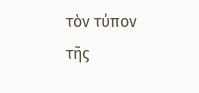τὸν τύπον τῆς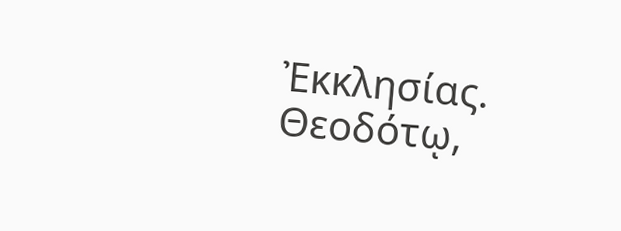Ἐκκλησίας.
Θεοδότῳ,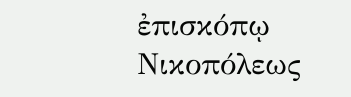ἐπισκόπῳ Νικοπόλεως